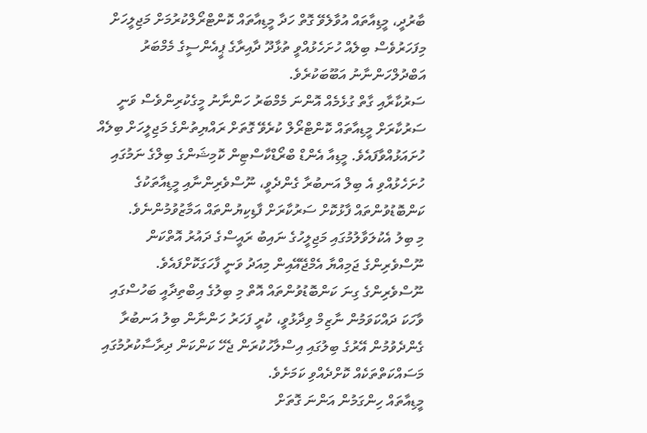ބާރުދީ، މީޑިއާތައް އުވާލެވޭ ގޮތް ހަދާ މީޑިއާތައް ކޮންޓްރޯލްކުރުމަށް މަޖިލީހަށް މިފަހަރުވެސް ބިލެއް ހުށަހެޅުއްވީ ތުޅާދޫ ދާއިރާގެ ޕީއެންސީގެ މެމްބަރު އަބްދުލްހަންނާނު އަބޫބަކުރެވެ.
ސަރުކާރާއި ގާތް ގުޅެމެއް އޮންނަ މެމްބަރު ހަންނާނު މީގެކުރިންވެސް ވަނީ ސަރުކާރަށް މީޑިއާތައް ކޮންޓްރޯލް ކުރެވޭ ގޮތަށް ރައްޔިތުންގެ މަޖިލީހަށް ބިލެއް ހުށައަޅުއްވާފައެވެ. މީޑިއާ އެންޑް ބްރޯޑްކާސްޓިން ކޮމިޝަންގެ ބިލްގެ ނަމުގައި ހުށަހެޅުއްވި އެ ބިލް އަނބުރާ ގެންދެވީ، ނޫސްވެރިންނާއި މީޑިއާތަކުގެ ކަންބޮޑުވުންތައް ފާޅުކޮށް ސަރުކާރަށް ފާޑިކިޔުންތައް އަމާޒުވުމުންނެވެ.
މި ބިލު އެކުލަވާލުމުގައި މަޖިލީހުގެ ނައިބު ރައީސްގެ ދައުރު އޮތްކަން ނޫސްވެރިންގެ ޖަމިއްޔާ އެމްޖޭއޭއިން މިއަދު ވަނީ ފާހަގަކޮށްފައެވެ.
ނޫސްވެރިންގެ ގިނަ ކަންބޮޑުވުންތައް އޮތް މި ބިލުގެ އިބްތިދާއީ ބަހުސްގައި ވާހަކަ ދައްކަވަމުން ނާޒިމް ވިދާޅުވީ، ކުރީ ފަހަރު ހަންނާން ބިލު އަނބުރާ ގެންދެވުމުން އޭރުގެ ބިލުގައި އިސްލާހުކުރަން ޖެހޭ ކަންކަން ދިރާސާކުރުމުގައި މަސައްކަތްތަކެއް ކޮށްދެއްވި ކަމަށެވެ.
މީޑިއާތައް ހިންގަމުން އަންނަ ގޮތަށް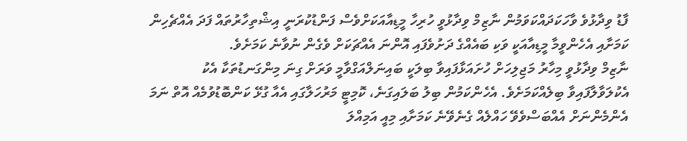ފާޑު ވިދާޅުވެ ވާހަކަދައްކަވަމުން ނާޒިމް ވިދާޅުވީ ހުރިހާ މީޑިއާއަކަށްވެސް ފަންޑުކުރަނީ އިޝްތިހާރުތައް ފަދަ އެއްޗެހިން ކަމަށާއި އެހެންވީމާ މީޑިއާއަކީ ވަކި ބައެއްގެ ދަށުވެފައި އޮންނަ އެއްޗަކަށް ވެގެން ނުވާނެ ކަމަށެވެ.
ނާޒިމް ވިދާޅުވީ މިހާރު މަޖިލިހަށް ހުށައަޅާފައިވާ ބިލަކީ ބައިނަލްއަގްވާމީ ވަރަށް ގިނަ މިންގަނޑުތަކާ އެކު އެކުލަވާލާފައިވާ ބިލެއްކަމަށެވެ. އެހެންކަމުން ބިލު ބަލައިގަނެ، ކޮމިޓީ މަރުހަލާގައި އެއާ ގުޅޭ ކަންބޮޑުވުމެއް އޮތް ނަމަ އެންމެންނަށް އެއްބަސްވެވޭ ހައްލެއް ގެނެވޭނެ ކަމަށާއި މިއީ އަމިއްލަ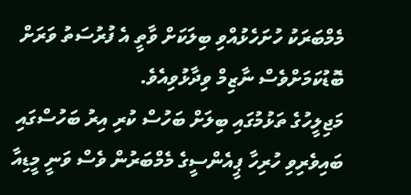މެމްބަރަކު ހުށަހެޅުއްވި ބިލަކަށް ވާތީ އެ ފުރުސަތު ވަރަށް ބޮޑުކަމަށްވެސް ނާޒިމް ވިދާޅުވިއެވެ.
މަޖިލީހުގެ ތަޅުމުގައި ބިލަށް ބަހުސް ކުރި އިރު ބަހުސްގައި ބައިވެރިވި ހުރިހާ ޕީއެންސީގެ މެމްބަރުން ވެސް ވަނީ މީޑިއާ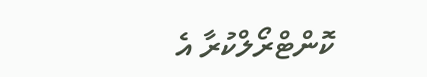ކޮންޓްރޯލްކުރާ އެ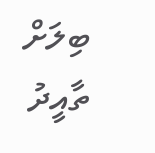ބިލަށް ތާއީދު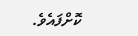ކޮށްފައެވެ.